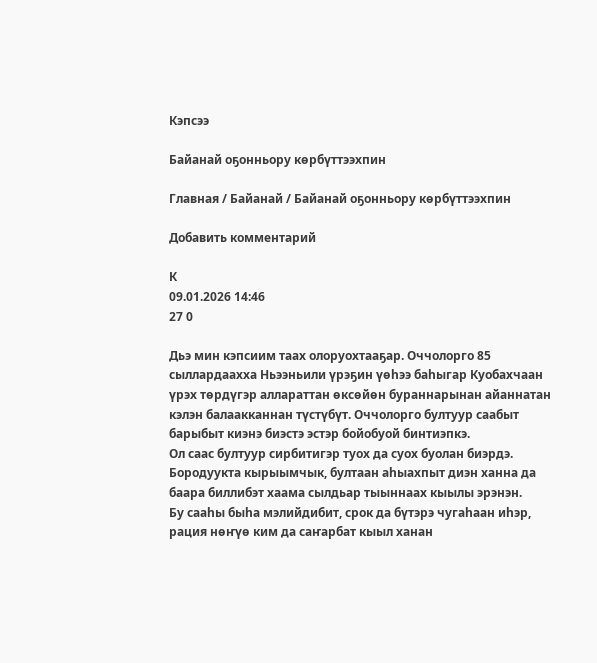Кэпсээ

Байанай оҕонньору көрбүттээхпин

Главная / Байанай / Байанай оҕонньору көрбүттээхпин

Добавить комментарий

К
09.01.2026 14:46
27 0

Дьэ мин кэпсиим таах олоруохтааҕар. Оччолорго 85 сыллардаахха Ньээньили үрэҕин үөһээ баһыгар Куобахчаан үрэх төрдүгэр аллараттан өксөйөн бураннарынан айаннатан кэлэн балаакканнан түстүбүт. Оччолорго бултуур саабыт барыбыт киэнэ биэстэ эстэр бойобуой бинтиэпкэ.
Ол саас бултуур сирбитигэр туох да суох буолан биэрдэ. Бородуукта кырыымчык, бултаан аһыахпыт диэн ханна да баара биллибэт хаама сылдьар тыыннаах кыылы эрэнэн.
Бу сааһы быһа мэлийдибит, срок да бүтэрэ чугаһаан иһэр, рация нөҥүө ким да саҥарбат кыыл ханан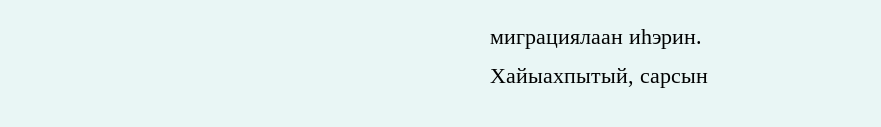миграциялаан иһэрин.
Хайыахпытый, сарсын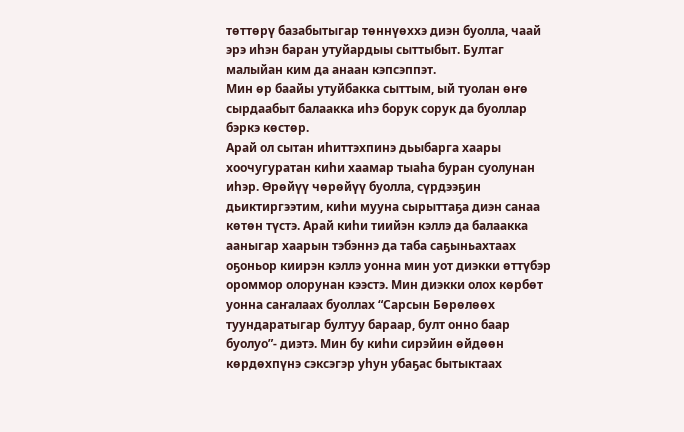төттөрү базабытыгар төннүөххэ диэн буолла, чаай эрэ иһэн баран утуйардыы сыттыбыт. Бултаг малыйан ким да анаан кэпсэппэт.
Мин өр баайы утуйбакка сыттым, ый туолан өҥө сырдаабыт балаакка иһэ борук сорук да буоллар бэркэ көстөр.
Арай ол сытан иһиттэхпинэ дьыбарга хаары хоочугуратан киһи хаамар тыаһа буран суолунан иһэр. Өрөйүү чөрөйүү буолла, сүрдээҕин дьиктиргээтим, киһи мууна сырыттаҕа диэн санаа көтөн түстэ. Арай киһи тиийэн кэллэ да балаакка ааныгар хаарын тэбэннэ да таба саҕыньахтаах оҕоньор киирэн кэллэ уонна мин уот диэкки өттүбэр ороммор олорунан кээстэ. Мин диэкки олох көрбөт уонна саҥалаах буоллах “Сарсын Бөрөлөөх туундаратыгар бултуу бараар, булт онно баар буолуо”- диэтэ. Мин бу киһи сирэйин өйдөөн көрдөхпүнэ сэксэгэр уһун убаҕас бытыктаах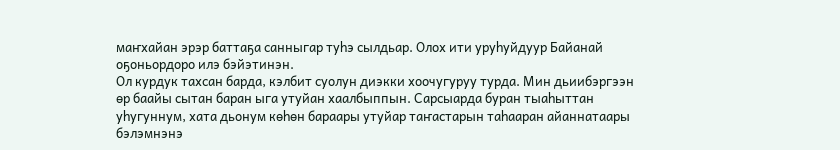маҥхайан эрэр баттаҕа санныгар туһэ сылдьар. Олох ити уруһуйдуур Байанай оҕоньордоро илэ бэйэтинэн.
Ол курдук тахсан барда, кэлбит суолун диэкки хоочугуруу турда. Мин дьиибэргээн өр баайы сытан баран ыга утуйан хаалбыппын. Сарсыарда буран тыаһыттан уһугуннум, хата дьонум көһөн бараары утуйар таҥастарын таһааран айаннатаары бэлэмнэнэ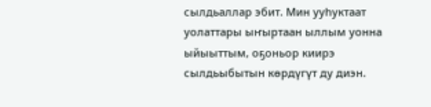сылдьаллар эбит. Мин ууһуктаат уолаттары ыҥыртаан ыллым уонна ыйыыттым, оҕоньор киирэ сылдьыбытын көрдүгүт ду диэн.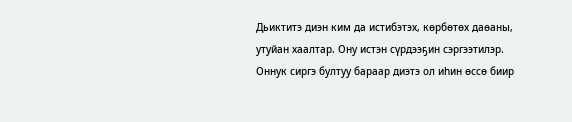Дьиктитэ диэн ким да истибэтэх, көрбөтөх даөаны, утуйан хаалтар. Ону истэн сүрдээҕин сэргээтилэр.
Оннук сиргэ бултуу бараар диэтэ ол иһин өссө биир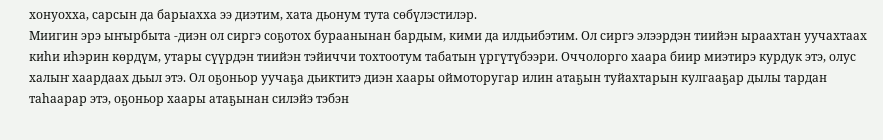хонуохха, сарсын да барыахха ээ диэтим, хата дьонум тута сөбүлэстилэр.
Миигин эрэ ыҥырбыта -диэн ол сиргэ соҕотох бураанынан бардым, кими да илдьибэтим. Ол сиргэ элээрдэн тиийэн ыраахтан уучахтаах киһи иһэрин көрдүм, утары сүүрдэн тиийэн тэйиччи тохтоотум табатын үргүтүбээри. Оччолорго хаара биир миэтирэ курдук этэ, олус халыҥ хаардаах дьыл этэ. Ол оҕоньор уучаҕа дьиктитэ диэн хаары оймоторугар илин атаҕын туйахтарын кулгааҕар дылы тардан таһаарар этэ, оҕоньор хаары атаҕынан силэйэ тэбэн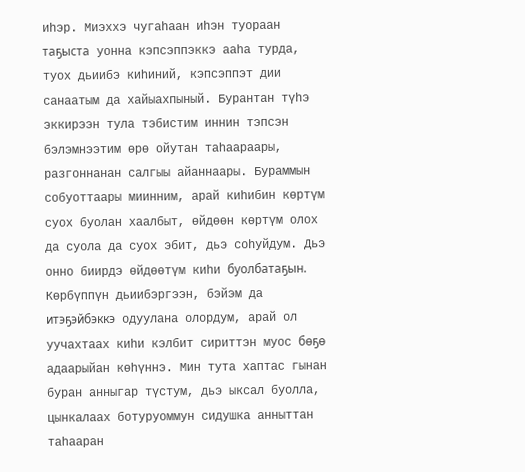иһэр. Миэххэ чугаһаан иһэн туораан таҕыста уонна кэпсэппэккэ ааһа турда, туох дьиибэ киһиний, кэпсэппэт дии санаатым да хайыахпыный. Бурантан түһэ эккирээн тула тэбистим иннин тэпсэн бэлэмнээтим өрө ойутан таһаараары, разгоннанан салгыы айаннаары. Бураммын собуоттаары миинним, арай киһибин көртүм суох буолан хаалбыт, өйдөөн көртүм олох да суола да суох эбит, дьэ соһуйдум. Дьэ онно биирдэ өйдөөтүм киһи буолбатаҕын. Көрбүппүн дьиибэргээн, бэйэм да итэҕэйбэккэ одуулана олордум, арай ол уучахтаах киһи кэлбит сириттэн муос бөҕө адаарыйан көһүннэ. Мин тута хаптас гынан буран анныгар түстум, дьэ ыксал буолла, цынкалаах ботуруоммун сидушка анныттан таһааран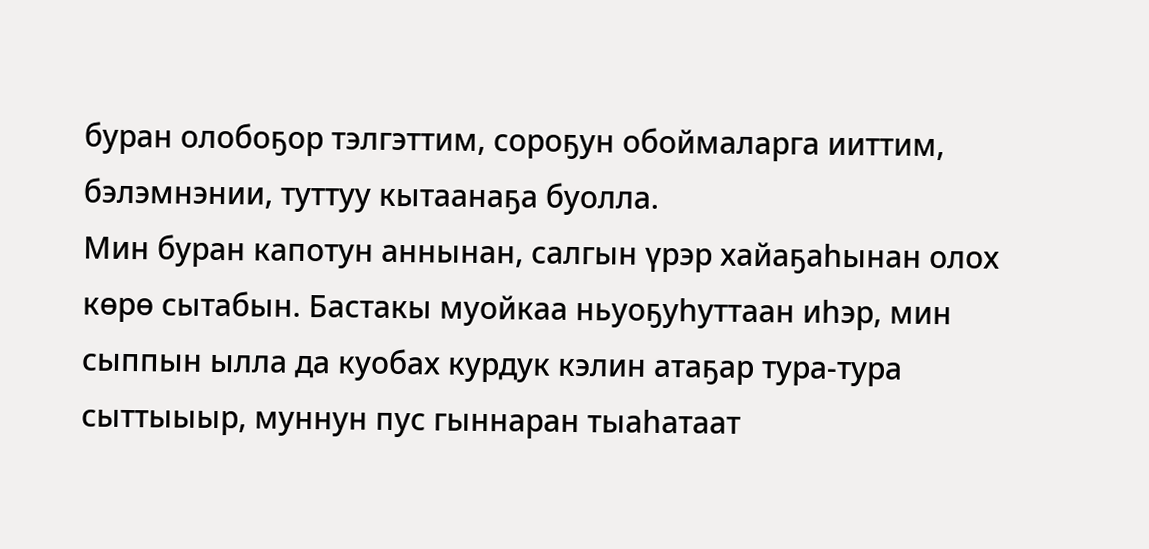буран олобоҕор тэлгэттим, сороҕун обоймаларга ииттим, бэлэмнэнии, туттуу кытаанаҕа буолла.
Мин буран капотун аннынан, салгын үрэр хайаҕаһынан олох көрө сытабын. Бастакы муойкаа ньуоҕуһуттаан иһэр, мин сыппын ылла да куобах курдук кэлин атаҕар тура-тура сыттыыыр, муннун пус гыннаран тыаһатаат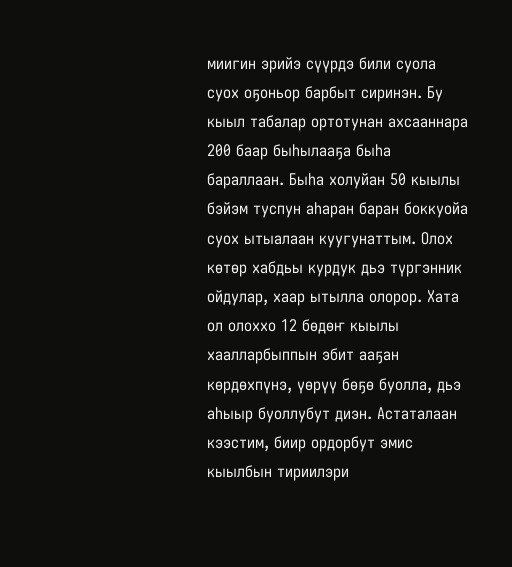миигин эрийэ сүүрдэ били суола суох оҕоньор барбыт сиринэн. Бу кыыл табалар ортотунан ахсааннара 200 баар быһылааҕа быһа бараллаан. Быһа холуйан 50 кыылы бэйэм туспун аһаран баран боккуойа суох ытыалаан куугунаттым. Олох көтөр хабдьы курдук дьэ түргэнник ойдулар, хаар ытылла олорор. Хата ол олоххо 12 бөдөҥ кыылы хаалларбыппын эбит ааҕан көрдөхпүнэ, үөрүү бөҕө буолла, дьэ аһыыр буоллубут диэн. Астаталаан кээстим, биир ордорбут эмис кыылбын тириилэри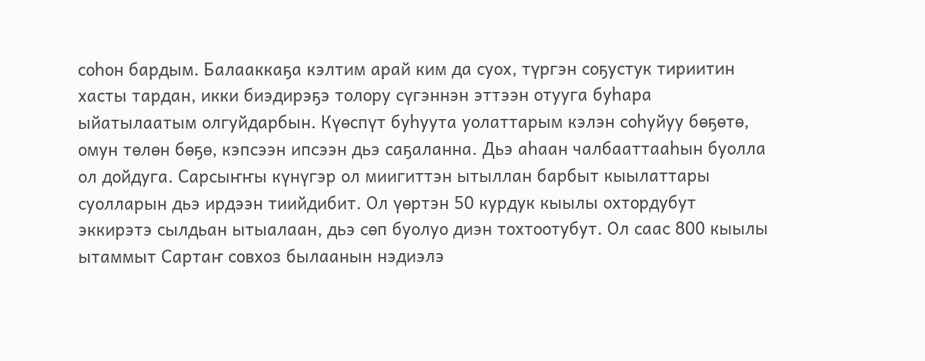соһон бардым. Балааккаҕа кэлтим арай ким да суох, түргэн соҕустук тириитин хасты тардан, икки биэдирэҕэ толору сүгэннэн эттээн отууга буһара ыйатылаатым олгуйдарбын. Күөспүт буһуута уолаттарым кэлэн соһуйуу бөҕөтө, омун төлөн бөҕө, кэпсээн ипсээн дьэ саҕаланна. Дьэ аһаан чалбааттааһын буолла ол дойдуга. Сарсыҥҥы күнүгэр ол миигиттэн ытыллан барбыт кыылаттары суолларын дьэ ирдээн тиийдибит. Ол үөртэн 50 курдук кыылы охтордубут эккирэтэ сылдьан ытыалаан, дьэ сөп буолуо диэн тохтоотубут. Ол саас 800 кыылы ытаммыт Сартаҥ совхоз былаанын нэдиэлэ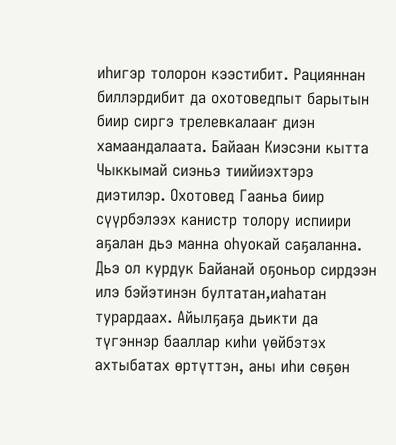иһигэр толорон кээстибит. Рацияннан биллэрдибит да охотоведпыт барытын биир сиргэ трелевкалааҥ диэн хамаандалаата. Байаан Киэсэни кытта Чыккымай сиэньэ тиийиэхтэрэ диэтилэр. Охотовед Гааньа биир сүүрбэлээх канистр толору испиири аҕалан дьэ манна оһуокай саҕаланна.
Дьэ ол курдук Байанай оҕоньор сирдээн илэ бэйэтинэн бултатан,иаһатан турардаах. Айылҕаҕа дьикти да түгэннэр бааллар киһи үөйбэтэх ахтыбатах өртүттэн, аны иһи сөҕөн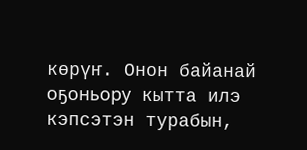көрүҥ. Онон байанай оҕоньору кытта илэ кэпсэтэн турабын,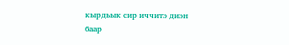кырдьык сир иччитэ диэн баар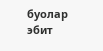буолар эбит